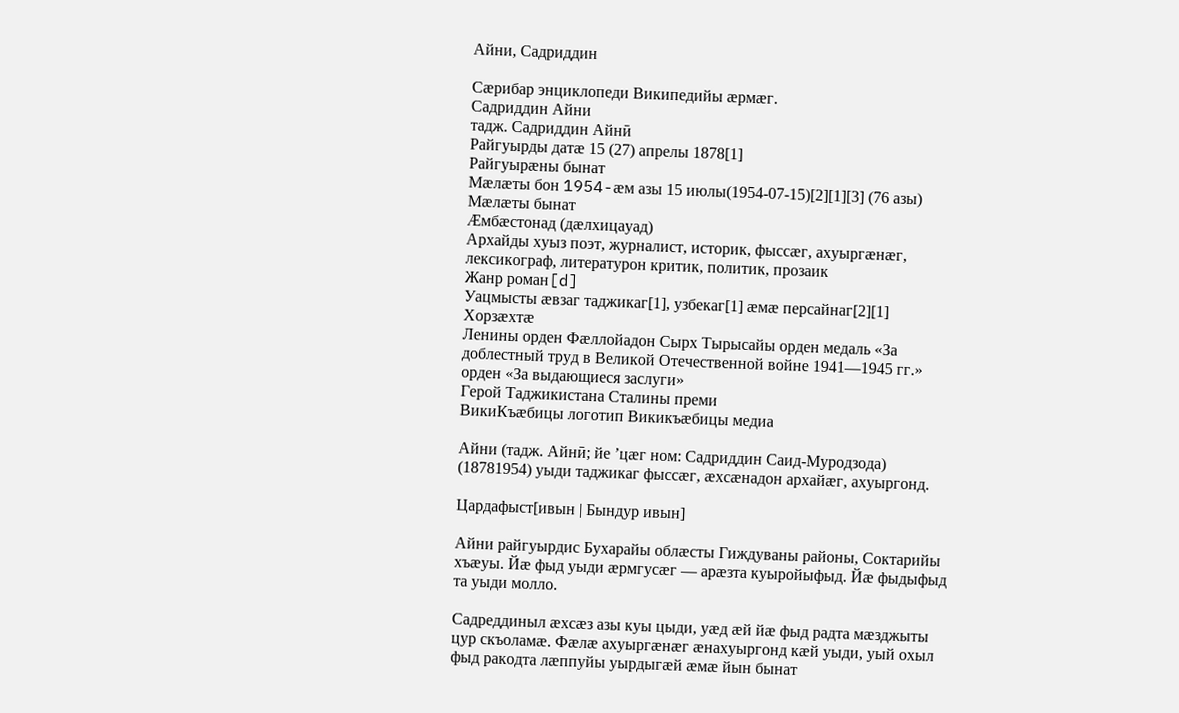Айни, Садриддин

Сæрибар энциклопеди Википедийы æрмæг.
Садриддин Айни
тадж. Садриддин Айнӣ
Райгуырды датæ 15 (27) апрелы 1878[1]
Райгуырæны бынат
Мæлæты бон 1954-æм азы 15 июлы(1954-07-15)[2][1][3] (76 азы)
Мæлæты бынат
Æмбæстонад (дæлхицауад)
Архайды хуыз поэт, журналист, историк, фыссæг, ахуыргæнæг, лексикограф, литературон критик, политик, прозаик
Жанр роман[d]
Уацмысты æвзаг таджикаг[1], узбекаг[1] æмæ персайнаг[2][1]
Хорзæхтæ
Ленины орден Фæллойадон Сырх Тырысайы орден медаль «За доблестный труд в Великой Отечественной войне 1941—1945 гг.» орден «За выдающиеся заслуги»
Герой Таджикистана Сталины преми
ВикиКъæбицы логотип Викикъæбицы медиа

Айни (тадж. Айнӣ; йе ’цæг ном: Садриддин Саид-Муродзода) (18781954) уыди таджикаг фыссæг, æхсæнадон архайæг, ахуыргонд.

Цардафыст[ивын | Бындур ивын]

Айни райгуырдис Бухарайы облæсты Гиждуваны районы, Соктарийы хъæуы. Йæ фыд уыди æрмгусæг — арæзта куыройыфыд. Йæ фыдыфыд та уыди молло.

Садреддиныл æхсæз азы куы цыди, уæд æй йæ фыд радта мæзджыты цур скъоламæ. Фæлæ ахуыргæнæг æнахуыргонд кæй уыди, уый охыл фыд ракодта лæппуйы уырдыгæй æмæ йын бынат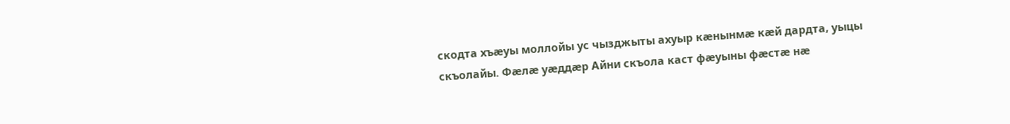скодта хъæуы моллойы ус чызджыты ахуыр кæнынмæ кæй дардта, уыцы скъолайы. Фæлæ уæддæр Айни скъола каст фæуыны фæстæ нæ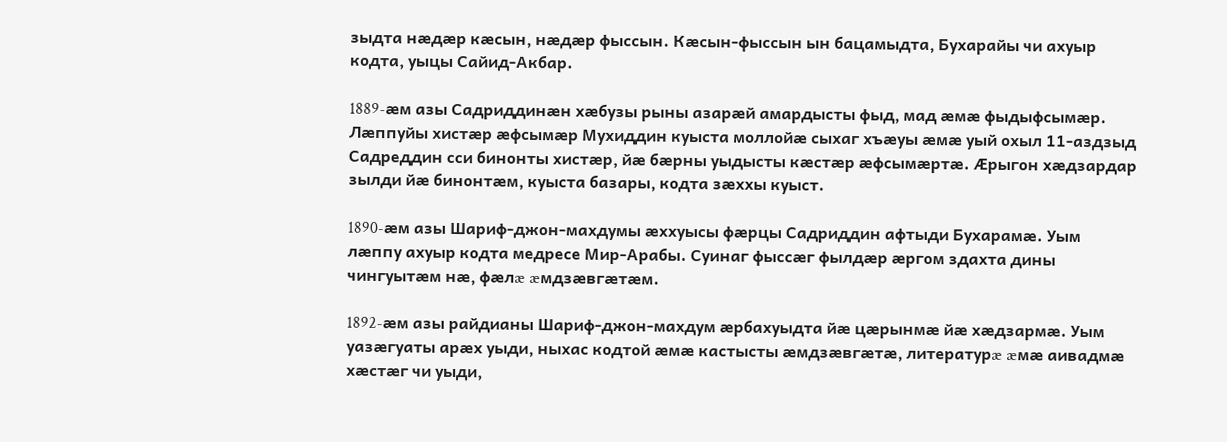зыдта нæдæр кæсын, нæдæр фыссын. Кæсын-фыссын ын бацамыдта, Бухарайы чи ахуыр кодта, уыцы Сайид-Акбар.

1889-æм азы Садриддинæн хæбузы рыны азарæй амардысты фыд, мад æмæ фыдыфсымæр. Лæппуйы хистæр æфсымæр Мухиддин куыста моллойæ сыхаг хъæуы æмæ уый охыл 11-аздзыд Садреддин сси бинонты хистæр, йæ бæрны уыдысты кæстæр æфсымæртæ. Æрыгон хæдзардар зылди йæ бинонтæм, куыста базары, кодта зæххы куыст.

1890-æм азы Шариф-джон-махдумы æххуысы фæрцы Садриддин афтыди Бухарамæ. Уым лæппу ахуыр кодта медресе Мир-Арабы. Суинаг фыссæг фылдæр æргом здахта дины чингуытæм нæ, фæлæ æмдзæвгæтæм.

1892-æм азы райдианы Шариф-джон-махдум æрбахуыдта йæ цæрынмæ йæ хæдзармæ. Уым уазæгуаты арæх уыди, ныхас кодтой æмæ кастысты æмдзæвгæтæ, литературæ æмæ аивадмæ хæстæг чи уыди,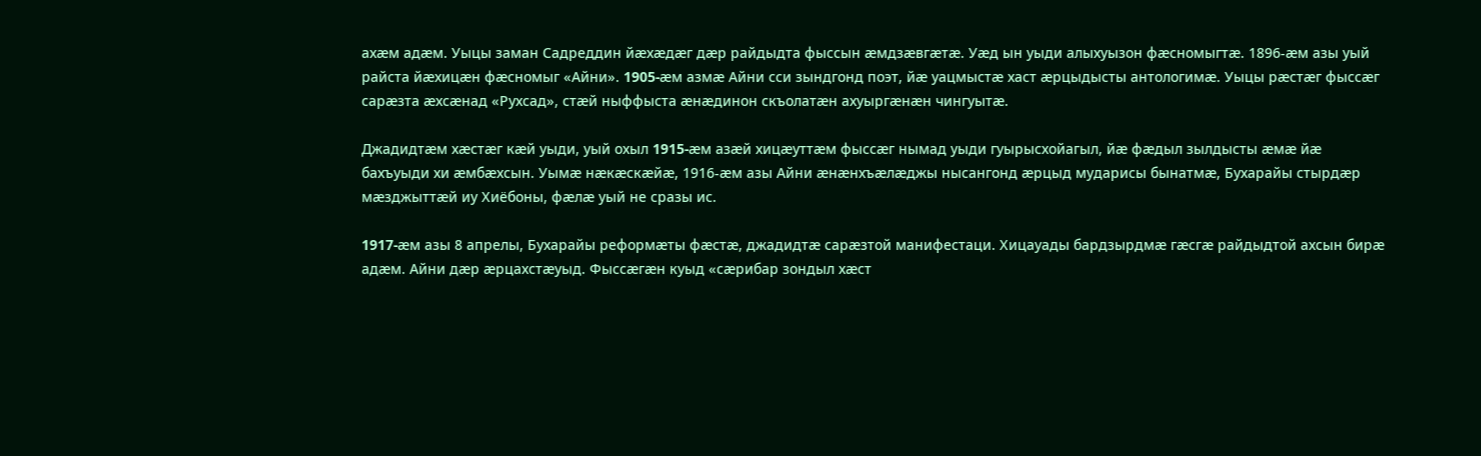ахæм адæм. Уыцы заман Садреддин йæхæдæг дæр райдыдта фыссын æмдзæвгæтæ. Уæд ын уыди алыхуызон фæсномыгтæ. 1896-æм азы уый райста йæхицæн фæсномыг «Айни». 1905-æм азмæ Айни сси зындгонд поэт, йæ уацмыстæ хаст æрцыдысты антологимæ. Уыцы рæстæг фыссæг сарæзта æхсæнад «Рухсад», стæй ныффыста æнæдинон скъолатæн ахуыргæнæн чингуытæ.

Джадидтæм хæстæг кæй уыди, уый охыл 1915-æм азæй хицæуттæм фыссæг нымад уыди гуырысхойагыл, йæ фæдыл зылдысты æмæ йæ бахъуыди хи æмбæхсын. Уымæ нæкæскæйæ, 1916-æм азы Айни æнæнхъæлæджы нысангонд æрцыд мударисы бынатмæ, Бухарайы стырдæр мæзджыттæй иу Хиёбоны, фæлæ уый не сразы ис.

1917-æм азы 8 апрелы, Бухарайы реформæты фæстæ, джадидтæ сарæзтой манифестаци. Хицауады бардзырдмæ гæсгæ райдыдтой ахсын бирæ адæм. Айни дæр æрцахстæуыд. Фыссæгæн куыд «сæрибар зондыл хæст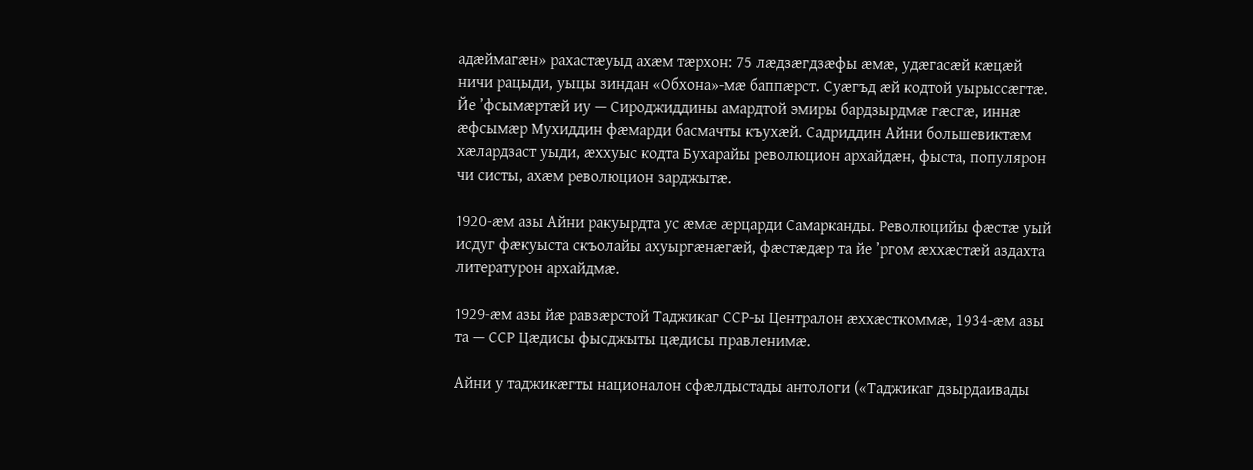адæймагæн» рахастæуыд ахæм тæрхон: 75 лæдзæгдзæфы æмæ, удæгасæй кæцæй ничи рацыди, уыцы зиндан «Обхона»-мæ баппæрст. Суæгъд æй кодтой уырыссæгтæ. Йе ’фсымæртæй иу — Сироджиддины амардтой эмиры бардзырдмæ гæсгæ, иннæ æфсымæр Мухиддин фæмарди басмачты къухæй. Садриддин Айни большевиктæм хæлардзаст уыди, æххуыс кодта Бухарайы революцион архайдæн, фыста, популярон чи систы, ахæм революцион зарджытæ.

1920-æм азы Айни ракуырдта ус æмæ æрцарди Самарканды. Революцийы фæстæ уый исдуг фæкуыста скъолайы ахуыргæнæгæй, фæстæдæр та йе ’ргом æххæстæй аздахта литературон архайдмæ.

1929-æм азы йæ равзæрстой Таджикаг ССР-ы Централон æххæсткоммæ, 1934-æм азы та — ССР Цæдисы фысджыты цæдисы правленимæ.

Айни у таджикæгты националон сфæлдыстады антологи («Таджикаг дзырдаивады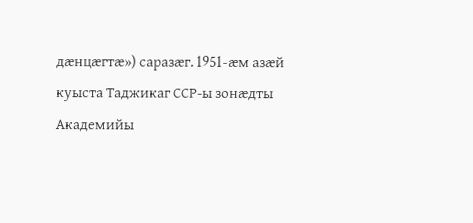дæнцæгтæ») саразæг. 1951-æм азæй куыста Таджикаг ССР-ы зонæдты Академийы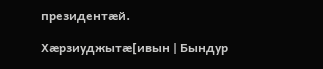президентæй.

Хæрзиуджытæ[ивын | Бындур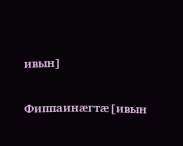ивын]

Фиппаинæгтæ[ивын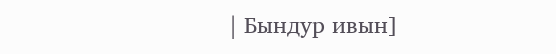| Бындур ивын]